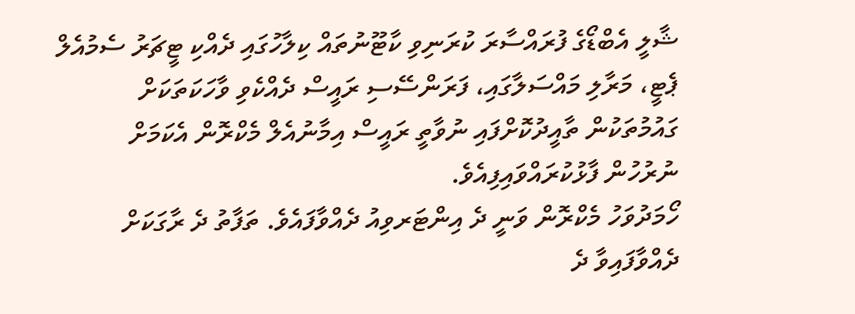ޝާލީ އެބްޑޯގެ ފުރައްސާރަ ކުރަނިވި ކާޓޫނުތައް ކިލާހުގައި ދެއްކި ޓީޗަރު ސެމުއެލް ޕެޓީ، މަރާލި މައްސަލާގައި، ފަރަންސޭސި ރައީސް ދެއްކެވި ވާހަކަތަކަށް ގައުމުތަކުން ތާއީދުކޮށްފައި ނުވާތީ ރައީސް އިމާނުއެލް މެކްރޮން އެކަމަށް ނުރުހުން ފާޅުކުރައްވައިފިއެވެ.
ހޯމަދުވަހު މެކްރޮން ވަނީ ދެ އިންޓަރވިއު ދެއްވާފައެވެ. ތަފާތު ދެ ރާގަކަށް ދެއްވާފައިވާ ދެ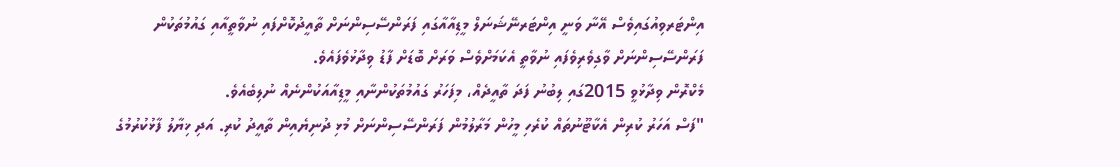އިންޓަރވިއުގައިވެސް އޭނާ ވަނީ އިންޓަރނޭޝަނަލް މީޑިއާއާގައި ފަރަންސޭސިންނަށް ތާއީދުކޮށްފައި ނުވާތީއާއި ގައުމުތަކުން ފަރަންސޭސިންނަށް ވާގިވެރިވެފައި ނުވާތީ އެކަމަށްވެސް ވަރަށް ބޮޑަށް ފާޑު ވިދާޅުވެފައެވެ.
މެކްރޮން ވިދާޅުވީ 2015ގައި ލިބުނު ފަދަ ތާއީދެއް، މިފަހަރު ގައުމުތަކުންނާއި މީޑިއާއަކުންނެއް ނުލިބެއެވެ.
"ފަސް އަހަރު ކުރިން އެކާޓޫނުތައް ކުރެހި މީހުން މަރާލުމުން ފަރަންސޭސިންނަށް މުޅި ދުނިޔެއިން ތާއީދު ކުރި. އަދި ޚިޔާލު ފާޅުކުރުމުގެ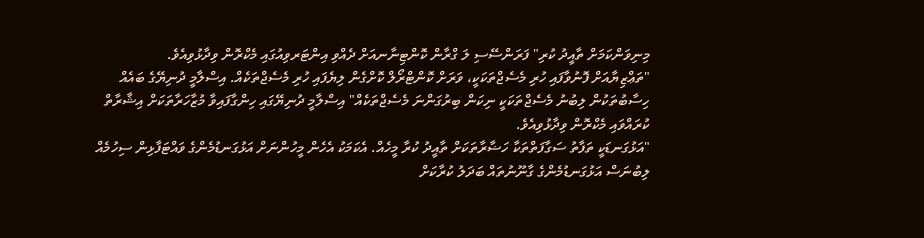މިނިވަންކަމަށް ތާއީދު ކުރި" ފަރަންސޭސި ލަ ގްރާން ކޮންޓިނާނއަށް ދެއްވި އިންޓަރވިއުގައި މެކްރޮން ވިދާޅުވިއެވެ.
"ތަޢްޒިޔާއަށް ފޮނުވާފައި ހުރި މެސެޖްތަކަކީ، ވަރަށް ކޮންޓްރޯލް ކޮށްގެން ލިޔެފައި ހުރި މެސެޖްތަކެއް. އިސްލާމީ ދުނިޔޭގެ ބައެއް ހިސާބުތަކުން ލިބުނު މެސެޖްތަކަކީ ނިކަން ބިރުގަންނަ މެސެޖްތަކެއް" އިސްލާމީ ދުނިޔޭގައި ހިންގާފައިވާ މުޒާހަރާތަކަށް އިޝާރާތް ކުރައްވައި މެކްރޮން ވިދާޅުވިއެވެ.
"އަޅުގަނޑަކީ ތަފާތު ސަގާފަތްތަކާ ހަޟާރާތަކަށް ތާއީދު ކުރާ މީހެއް. އެކަމަކު އެހެން މީހުންނަށް އަޅުގަނޑުމެންގެ ވައްޓަފާޅިން ސިހުމެއް ލިބުނަސް އަޅުގަނޑުމެންގެ ގާނޫނުތައް ބަދަލު ކުރާކަށް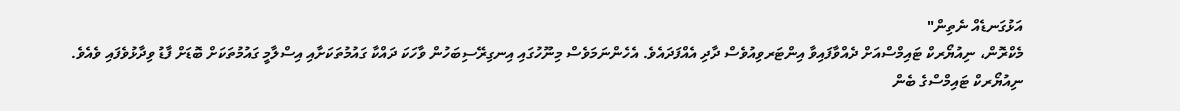އަޅުގަނޑެއް ނެތިން"
މެކްރޮން، ނިއުޔޯރކް ޓައިމްސްއަށް ދެއްވާފައިވާ އިންޓަރވިއުވެސް ދާދި އެއްފަދައެވެ. އެހެންނަމަވެސް މިނޫހުގައި އިނގިރޭސިބަހުން ވާހަކަ ދައްކާ ގައުމުތަކަށާއި އިސްލާމީ ގައުމުތަކަށް ބޮޑަށް ފާޑު ވިދާޅުވެފައި ވެއެވެ.
ނިއުޔޯރކް ޓައިމްސްގެ ބެން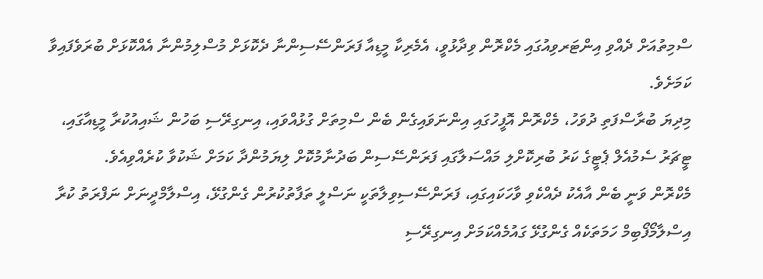ސްމިތުއަށް ދެއްވި އިންޓަރވިއުގައި މެކްރޮން ވިދާޅުވީ، އެމެރިކާ މީޑިއާ ފަރަންސޭސިންނާ ދެކޮޅަށް މުސްލިމުންނާ އެއްކޮޅަށް ބުރަވެފައިވާ ކަމަށެވެ.
މިދިޔަ ބުރާސްފަތި ދުވަހު، މެކްރޮން އޮފީހުގައި އިންނަވައިގެން ބެން ސްމިތަށް ގުޅުއްވައި، އިނގިރޭސި ބަހުން ޝައިއުކުރާ މީޑިއާގައި، ޓީޗަރު ސެމުއެލް ޕެޓީގެ ކަރު ބުރިކޮށްލި މައްސަލާގައި ފަރަންސޭސިން ބަދުނާމުކޮށް ލިޔަމުންދާ ކަމަށް ޝަކުވާ ކުރެއްވިއެވެ.
މެކްރޮން ވަނީ ބެން އާއެކު ދެއްކެވި ވާހަކައިގައި، ފަރަންސޭސިވިލާތަކީ ނަސްލީ ތަފާތުކުރުން ގެންގުޅޭ، އިސްލާމްދީނަށް ނަފްރަތު ކުރާ އިސްލާމޯފޯބިމް ހަމަތަކެއް ގެންގުޅޭ ގައުމެއްކަމަށް އިނގިރޭސި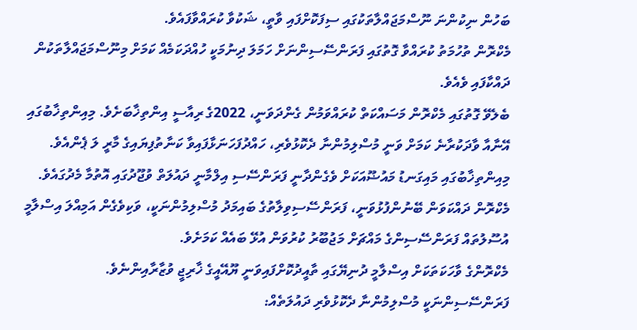ބަހުން ނިކުންނަ ނޫސްމަޖައްލާތަކުގައި ސިފަކޮށްފައި ވާތީ، ޝަކުވާ ކުރައްވާފައެވެ.
މެކްރޮން ތުހުމަތު ކުރައްވާ ގޮތުގައި ފަރަންސޭސިންނަށް ހަމަލަ ދިނުމަކީ ހުއްދަކަމެއް ކަމަށް މިނޫސްމަޖައްލާތަކުން ދައްކާފައި ވެއެވެ.
ބެލެވޭ ގޮތުގައި މެކްރޮން މަސައްކަތް ކުރައްވަމުން ގެންދަވަނީ، 2022ގެ ރިއާސީ އިންތިޚާބަށެވެ. މިއިންތިޚާބުގައި އޭނާއާ ވާދަކުރާނެ ކަމަށް ވަނީ މުސްލިމުންނާ ދެކޮޅުވެރި، ހައްދުފަހަނަޅާފައިވާ ކަނާތުފިޔައިގެ މާރީ ލަ ޕެންއެވެ. މިއިންތިޚާބުގައި މައިގަނޑު މައުޟޫއަކަށް ވެގެންދާނީ ފަރަންސޭސި އިލްމާނީ ދައުލަތް ވުޖޫދުގައި އޮތުމާ މެދުގައެވެ.
މެކްރޮން ދައްކަވަން ބޭނުންފުޅުވަނީ، ފަރަންސޭސިވިލާތުގެ ބައިމަދު މުސްލިމުންނަކީ، ވަކިވެގެން އަމިއްލަ އިސްލާމީ އުސޫލުތައް ފަރަންސޭސިންގެ މައްޗަށް މަޖުބޫރު ކުރުވަން އުޅޭ ބައެއް ކަމަށެވެ.
މެކްރޮންގެ ވާހަކަތަކަށް އިސްލާމީ ދުނިޔޭގައި ތާއީދުކޮށްފައިވަނީ ޔޫއޭއީގެ ޚާރިޖީ ވުޒާރާއިންނެވެ.
ފަރަންސޭސިންނަކީ މުސްލިމުންނާ ދެކޮޅުވެރި ދައުލަތެއް: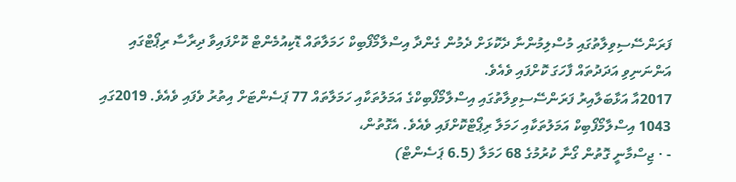ފަރަންސޭސިވިލާތުގައި މުސްލިމުންނާ ދެކޮޅަށް ދެމުން ގެންދާ އިސްލާމޯފޯބިކް ހަމަލާތައް ޑޮކިއުމެންޓް ކޮށްފައިވާ ދިރާސާ ރިޕޯޓްގައި އަންނަނިވި އަދަދުތައް ފާހަގަ ކޮށްފައި ވެއެވެ.
2017އާ އަޅާބަލާއިރު ފަރަންސޭސިވިލާތުގައި އިސްލާމޯފޯބިކްގެ އަމަލުތަކާއި ހަމަލާތައް 77 ޕަސެންޓަށް އިތުރު ވެފައި ވެއެވެ. 2019ގައި 1043 އިސްލާމޯފޯބިކް އަމަލުތަކާއި ހަމަލާ ރިޕޯޓްކޮށްފައި ވެއެވެ. އެގޮތުން،
- · ޖިސްމާނީ ގޮތުން ގޯނާ ކުރުމުގެ 68 ހަމަލާ (6.5 ޕަސެންޓް)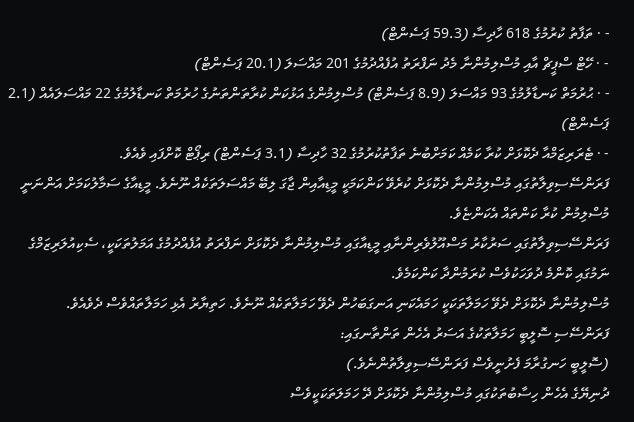- · ތަފާތު ކުރުމުގެ 618 ހާދިސާ (59.3 ޕަސެންޓް)
- · ހޭޓް ސްޕީޗް އާއި މުސްލިމުންނާ މެދު ނަފްރަތު އުފެއްދުމުގެ 201 މައްސަލަ (20.1 ޕަސެންޓް)
- · ޙުރުމަތް ކަނޑާލުމުގެ 93 މައްސަލަ (8.9 ޕަސެންޓް) މުސްލިމުންގެ އަޅުކަން ކުރާތަންތަނުގެ ހުރުމަތް ކަނޑާލުމުގެ 22 މައްސަލައެއް (2.1 ޕަސެންޓް)
- · ޓެރަރިޒަމްއާ ދެކޮޅަށް ކުރާ ކަމެއް ކަމަށްބުނެ ތަފާތުކުރުމުގެ 32 ހާދިސާ (3.1 ޕަސެންޓް) ރިޕޯޓް ކޮށްފައި ވެއެވެ.
ފަރަންސޭސިވިލާތުގައި މުސްލިމުންނާ ދެކޮޅަށް ކުރެވޭ ކަންކަމަކީ މީޑިއާއިން ޖާގަ ލިބޭ މައްސަލަތަކެއް ނޫނެވެ. މީޑިއާގެ ސަމާލުކަމަށް އަންނަނީ މުސްލިމުން ކުރާ ކަންތައް އެކަންޏެވެ.
ފަރަންސޭސިވިލާތުގައި ސަރުކާރު މަސްއޫލުވެރިންނާއި މީޑިއާގައި މުސްލިމުންނާ ދެކޮޅަށް ނަފްރަތު އުފެއްދުމުގެ އަމަލުތަކަކީ، ސެކިއުލަރިޒަމްގެ ނަމުގައި ކޮންމެ ދުވަހަކުވެސް ކުރަމުންދާ ކަންކަމެވެ.
މުސްލިމުންނާ ދެކޮޅަށް ދެވޭ ހަމަލާތަކަކީ ހަމައެކަނި އަނގަބަހުން ދެވޭ ހަމަލާތަކެއް ނޫނެވެ. ހަތިޔާރު އެޅި ހަމަލާތައްވެސް ދެވެއެވެ.
ފަރަންސޭސި ސޮލީބީ ހަމަލާތަކުގެ އަސަރު އެހެން ތަންތާނގައި:
(ސޮލީބީ ހަނގުރާމަ ފެށުނީވެސް ފަރަންސޭސިވިލާތުންނެވެ.)
ދުނިޔޭގެ އެހެން ހިސާބުތަކުގައި މުސްލިމުންނާ ދެކޮޅަށް ދޭ ހަމަލަތަކަކީވެސް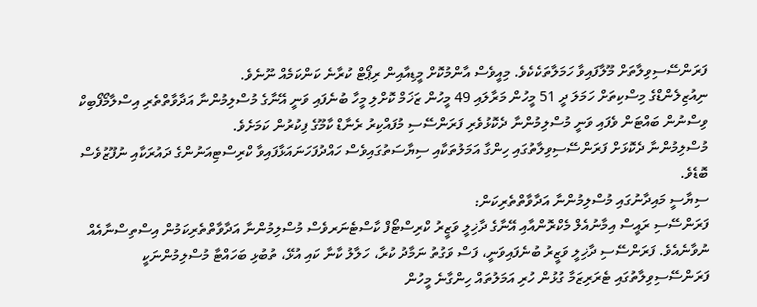ފަރަންސޭސިވިލާތަށް މޫލާފައިވާ ހަމަލާތަކެކެވެ. މިއީވެސް އާންމުކޮށް މީޑިއާއިން ރިޕޯޓް ކުރާނެ ކަންކަމެއް ނޫނެވެ.
ނިއުޒިލެންޑްގެ މިސްކިތަށް ހަމަލަ ދީ 51 މީހުން މަރާލައި 49 މީހުން ޒަޚަމް ކޮށްލި މީހާ ބުނެފައި ވަނީ އޭނާގެ މުސްލިމުންނާ އަދާވާތްތެރި އިސްލާމޯފޯބިކް ވިސްނުން ބައްޓަން ވެފައި ވަނީ މުސްލިމުންނާ ދެކޮޅުވެރި ފަރަންސޭސި މުފައްކިރު ރެނާޑް ކާމޫގެ ފިކުރުން ކަމަށެވެ.
މުސްލިމުންނާ ދެކޮޅަށް ފަރަންސޭސިވިލާތުގައި ހިންގާ އަމަލުތަކާއި ސިޔާސަތުގައިވެސް ހައްދުފަހަނައަޅާފައިވާ ކްރިސްޓިއަނުންގެ ދައުރަކާއި ނުފޫޒުވެސް ބޮޑެވެ.
ސިޔާސީ މައިދާނުގައި މުސްލިމުންނާ އަދާވާތްތެރިކަން:
ފަރަންސޭސި ރައީސް އިމާނުއެލް މެކްރޮންއާއި އޭނާގެ ދާޚިލީ ވަޒީރު ކްރިސްޓޯފް ކާސްޓެނަރވެސް މުސްލިމުންނާ އަދާވާތްތެރިކަމުން އިސްތިސްނާއެއް ނުވާނެއެވެ. ފަރަންސޭސި ދާޚިލީ ވަޒީރު ބުނެފައިވަނީ، ފަސް ވަގުތު ނަމާދު ކުރާ، ހަލާލު ކާނާ ކައި އުޅޭ، ތުބުޅި ބަހައްޓާ މުސްލިމުންނަކީ ފަރަންސޭސިވިލާތުގައި ޓެރަރިޒަމާ ގުޅުން ހުރި އަމަލުތައް ހިންގާނެ މީހުން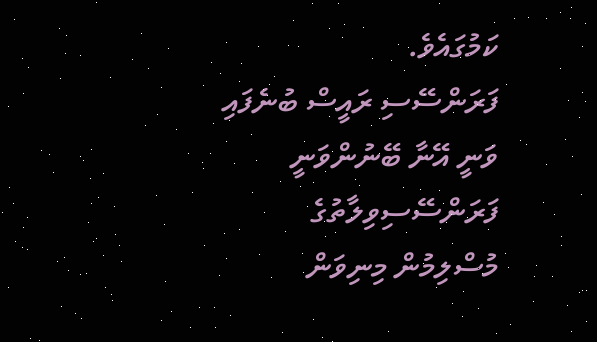ކަމުގައެވެ.
ފަރަންސޭސި ރައީސް ބުނެފައި ވަނީ އޭނާ ބޭނުންވަނީ ފަރަންސޭސިވިލާތުގެ މުސްލިމުން މިނިވަން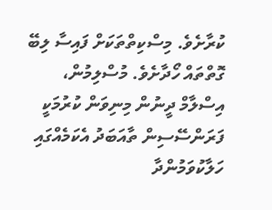ކުރާށެވެ. މިސްކިތްތަކަށް ފައިސާ ލިބޭ ގޮތްތައް ހޯދާށެވެ. މުސްލިމުން، އިސްލާމް ދީނުން މިނިވަން ކުރުމަކީ ފަރަންސޭސިން ތާއަބަދު އެކަމެއްގައި ހަލާކުވަމުންދާ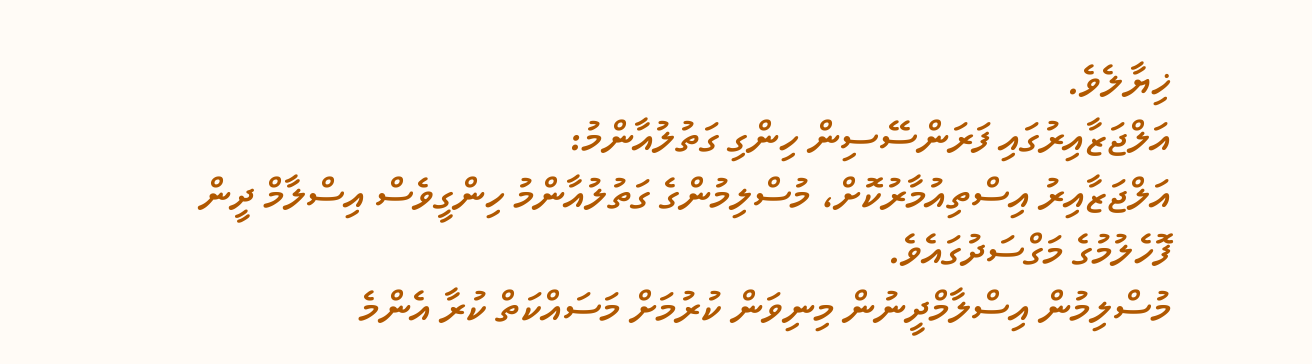ޚިޔާލެވެ.
އަލްޖަޒާއިރުގައި ފަރަންސޭސިން ހިންގި ގަތުލުއާންމު:
އަލްޖަޒާއިރު އިސްތިއުމާރުކޮށް، މުސްލިމުންގެ ގަތުލުއާންމު ހިންގީވެސް އިސްލާމް ދީން ފޮހެލުމުގެ މަގްސަދުގައެވެ.
މުސްލިމުން އިސްލާމްދީނުން މިނިވަން ކުރުމަށް މަސައްކަތް ކުރާ އެންމެ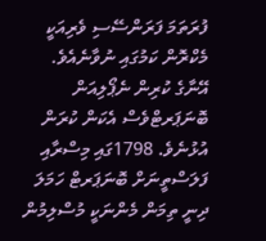ފުރަތަމަ ފަރަންސޭސި ވެރިއަކީ މެކްރޮން ކަމުގައި ނުވާނެއެވެ. އޭނާގެ ކުރިން ނެޕޯލިއަން ބޮނަޕަރޓްވެސް އެކަން ކުރަން އުޅުނެވެ. 1798ގައި މިސްރާއި ފަލަސްތީނަށް ބޮނަޕަރޓް ހަމަލަ ދިނީ ތިމަން މެންނަކީ މުސްލިމުން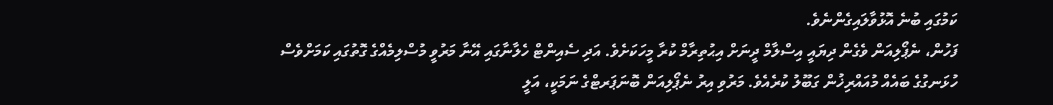ކަމުގައި ބުނެ އޮޅުވާލައިގެންނެވެ.
ފަހުން، ނެޕޯލިއަން ވެގެން ދިޔައީ އިސްލާމް ދީނަށް އިޙުތިރާމް ކުރާ މީހަކަށެވެ. އަދި ސެއިންޓް ހެލާނާގައި އޭނާ މަރުވީ މުސްލިމެއްގެ ގޮތުގައި ކަމަށްވެސް ހުޅަނގުގެ ބައެއް މުއައްރިޚުން ގަބޫލު ކުރެއެވެ. މަރުވި އިރު ނެޕޯލިއަން ބޮނަޕަރޓްގެ ނަމަކީ، އަލީ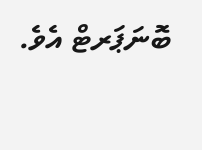ބޮނަޕަރޓް އެވެ.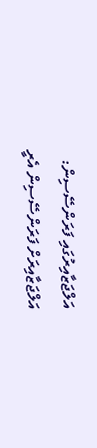އަލްޖަޒާއިރުގައި ފަރަންސޭސިން:
އަލްޖަޒާއިރަށް ފަރަންސޭސިން އެރީ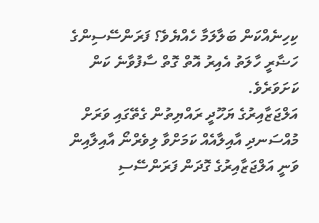ކިހިނެއްކަން ބަލާލަމާ ހެއްޔެވެ؟ ފަރަންސޭސިންގެ ހަޟާރީ ހާލަތު އެއިރު އޮތް ގޮތް ސާފުވާނެ ކަން ކަށަވަރެވެ.
އަލްޖަޒާއިރުގެ ޔަހޫދީ ރައްޔިތުން ގެތޭގައި ވަރަށް މުއްސަނދި އާއިލާއެއް ކަމަށްވާ ލިވެރްނޯ އާއިލާއިން ވަނީ އަލްޖަޒާއިރުގެ ގޮދަން ފަރަންސޭސި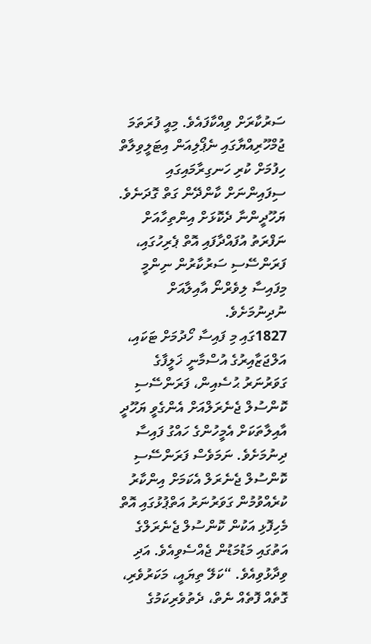ސަރުކާރަށް ވިއްކާފައެވެ. މިއީ ފުރަތަމަ ޖުމްހޫރިއްޔާގައި ނެޕޯލިއަން އިޓަލީވިލާތް ހިފުމަށް ކުރި ހަނގިރާމައިގައި ސިފައިންނަށް ކާންދޭން ގަތް ގޮދަނެވެ.
ޔަހޫދީންނާ ދެކޮޅަށް އިންތިހާއަށް ނަފްރަތު އުފައްދާފައި އޮތް ޕެރިހުގައި، ފަރަންސޭސި ސަރުކާރުން ނިންމީ މިފައިސާ ލިވެރްނޯ އާއިލާއަށް ނުދިނުމަށެވެ.
1827ގައި މި ފައިސާ ހޯދުމަށް ޓަކައި، އަލްޖަޒާއިރުގެ އުސްމާނީ ޚަލީފާގެ ގަވަރުނަރު ޙުސެއިން، ފަރަންސޭސި ކޮންސުލް ޖެނެރަލްއަށް އެންގެވީ ޔަހޫދީ އާއިލާތަކަށް އެމީހުންގެ ހައްގު ފައިސާ ދިނުމަށެވެ. ނަމަވެސް ފަރަންސޭސި ކޮންސުލް ޖެނެރަލް އެކަމަށް އިންކާރު ކުރެއްވުމުން ގަވަރުނަރު އަތްޕުޅުގައި އޮތް މެހިފޮޅި އަކުން ކޮންސުލް ޖެނެރަލްގެ އަތުގައި މަޑުމަޑުން ޖެއްސެވިއެވެ. އަދި ވިދާޅުވިއެވެ. “ކަލޭ ތިޔައީ، މަކަރުވެރި، ގޮތެއް ފޮތެއް ނެތް، ދެތުވެރިކަމުގެ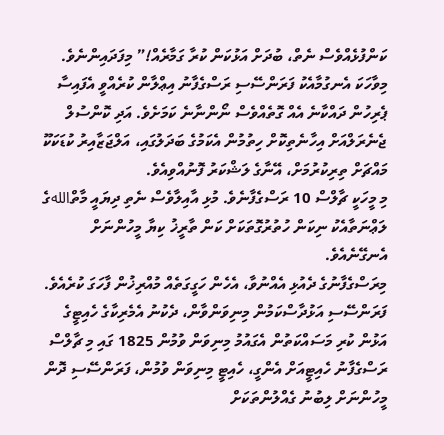ކަންފުޅެއްވެސް ނެތް، ބުދަށް އަޅުކަން ކުރާ ގަމާރެއް!” މިފަދައިންނެވެ.
މިވާހަކަ އެނގުމާއެކު ފަރަންސޭސި ރަސްގެފާނު އިޢްލާން ކުރެއްވީ އެފައިސާ ޕެރިހުން ދައްކާނެ އެއް ގޮތެއްވެސް ނޯންނާނެ ކަމަށެވެ. އަދި ކޮންސުލް ޖެނެރަލްއަށް އިހާނެތިކޮށް ހިތުމުން އެކަމުގެ ބަދަލުގައި، އަލްޖަޒާއިރު ކުޑަކަކޫ މައްޗަށް ތިރިކުރުމަށް، އޭނާގެ ލަޝްކަރު ފޮނުއްވިއެވެ.
މި މީހަކީ ޗާލްސް 10 ރަސްގެފާނެވެ. މުޅި އާއިލާވެސް ނެތި ދިޔައީ މާތްاللهގެ ލަޢްނަތާއެކު ނިކަން ހުތުރުގޮތަކަށް ކަން ތާރީޚު ކިޔާ މީހުންނަށް އެނގޭނެއެވެ.
މިރަސްގެފާނުގެ ދެއުޅި އެއްނުވާ، އެހެން ހަގީގަތެއް މުއްރިޚުން ފާހަގަ ކުރެއެވެ.
ފަރަންސޭސި އަޅުދާސްކަމުން މިނިވަންވާން، ދެކުނު އެމެރިކާގެ ހެއިޓީގެ އަޅުން ކުރި މަސައްކަތުން އެގައުމު މިނިވަން ވުމުން 1825 ގައި މި ޗާލްސް ރަސްގެފާނު ހެއިޓީއަށް އެންގީ، ހެއިޓީ މިނިވަން ވުމުން، ފަރަންސޭސި ދޮން މީހުންނަށް ލިބުނު ގެއްލުންތަކަށް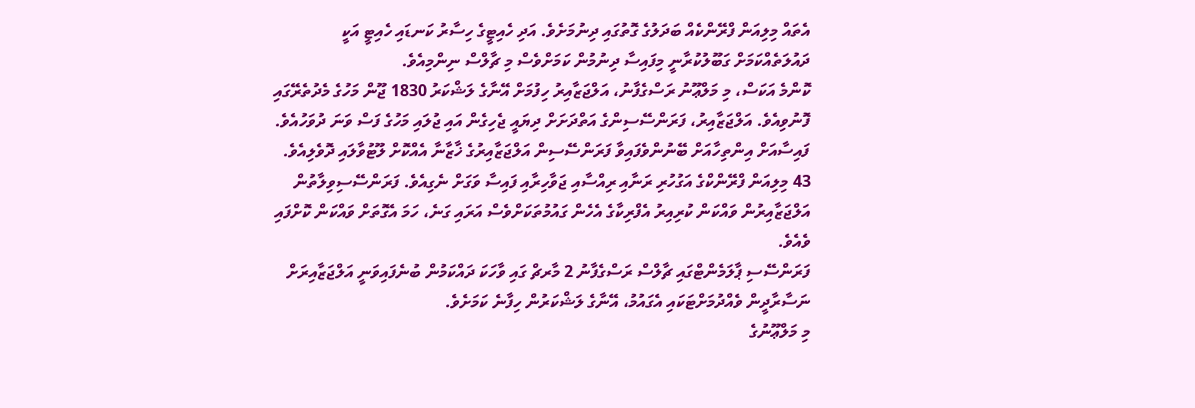އެތައް މިލިއަން ފްރޭންކެއް ބަދަލުގެ ގޮތުގައި ދިނުމަށެވެ. އަދި ހެއިޓީގެ ހިސާރު ކަނޑައި ހެއިޓީ އަކީ ދައުލަތެއްކަމަށް ގަބޫލުކުރާނީ މިފައިސާ ދިނުމުން ކަމަށްވެސް މި ޗާލްސް ނިންމިއެވެ.
ކޮންމެ އަކަސް، މި މަލްޢޫނު ރަސްގެފާނު، އަލްޖަޒާއިރު ހިފުމަށް އޭނާގެ ލަޝްކަރު 1830 ޖޫން މަހުގެ މެދުތެރޭގައި ފޮނުވިއެވެ. އަލްޖަޒާއިރު، ފަރަންސޭސިންގެ އަތްދަށަށް ދިޔައީ ޖެހިގެން އައި ޖުލައި މަހުގެ ފަސް ވަނަ ދުވަހުއެވެ.
ފައިސާއަށް އިންތިހާއަށް ބޭނުންވެފައިވާ ފަރަންސޭސިން އަލްޖަޒާއިރުގެ ޚާޒާނާ އެއްކޮށް ލޫޓުވާލައި ދޮވެލިއެވެ.
43 މިލިއަން ފްރޭންކްގެ އަގުހުރި ރަނާއި ރިއްސާއި ޖަވާހިރާއި ފައިސާ ވަގަށް ނެގިއެވެ. ފަރަންސޭސިވިލާތުން އަލްޖަޒާއިރުން ވައްކަން ކުރިއިރު އެފްރިކާގެ އެހެން ގައުމުތަކަށްވެސް އަރައި ގަނެ، ހަމަ އެގޮތަށް ވައްކަން ކޮށްފައި ވެއެވެ.
ފަރަންސޭސި ޕާލަމެންޓްގައި ޗާލްސް ރަސްގެފާނު 2 މާރޗް ގައި ވާހަކަ ދައްކަމުން ބުނެފައިވަނީ އަލްޖަޒާއިރަށް ނަސާރާދީން ވެއްދުމަށްޓަކައި އެގައުމު، އޭނާގެ ލަޝްކަރުން ހިފާނެ ކަމަށެވެ.
މި މަލްޢޫނުގެ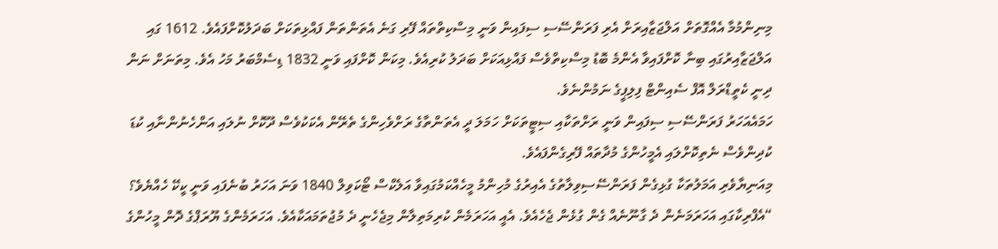މިނިންމުމާ އެއްގޮތަށް އަލްޖަޒާއިރަށް އެރި ފަރަންސޭސި ސިފައިން ވަނީ މިސްކިތްތައް ފޭރި ގަނެ އެތަންތަން ފައްޅިތަކަށް ބަދަލުކޮށްފައެވެ. 1612 ގައި އަލްޖަޒާއިރުގައި ބިނާ ކޮށްފައިވާ އެންމެ ބޮޑު މިސްކިތްވެސް ފައްޅިއަކަށް ބަދަލު ކުރިއެވެ. މިކަން ކޮށްފައި ވަނީ 1832 ޑިސެމްބަރު މަހު އެވެ. މިތަނަށް ނަން ދިނީ ކެތީޑްރަލް އޮފް ސެއިންޓް ފިލިޕީގެ ނަމުންނެވެ.
ހަމައެއަހަރު ފަރަންސޭސި ސިފައިން ވަނީ ރަށްތަކާއި ސިޓީތަކަށް ހަމަލަ ދީ އެތަންތާގެ ރަށްވެހިންގެ ތެރޭން އެކަކުވެސް ދޫކޮށް ނުލައި އަންހެނުންނާއި ކުޑަ ކުދިންވެސް ނެތިކޮށްލައި އެމީހުންގެ މުދާތައް ފޭރިގެންފައެވެ.
މިއަނިޔާވެރި އަމަލުތަކާ ގުޅިގެން ފަރަންސޭސިވިލާތުގެ އެއިރުގެ މުހިންމު މީހެއްކަމުގައިވާ އަލެކްސް ޓޯކަވިލް 1840 ވަނަ އަހަރު ބުނެފައި ވަނީ ކީކޭ ހެއްޔެވެ؟
“އެފްރިކާގައި އަހަރަމަނެން ދެ ގާނޫނެއް ގެން ގުޅެން ޖެހެއެވެ. އެއީ އަހަރަމެން ކުރިމަތިލާން މިޖެހެނީ ދެ މުޖުތަމައަކާއެވެ. އަހަރަމެންގެ ޔޫރަޕްގެ ދޮން މީހުންގެ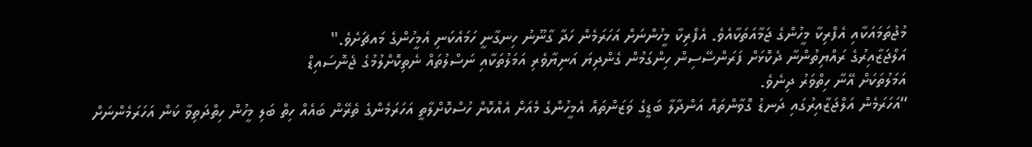މުޖުތަމައަކާއި އެފްރިކާ މީހުންގެ ޖަމާއަތަކާއެވެ. އެފްރިކާ މީހުންނަށް އަހަރަމެން ހަދާ ގާނޫނު ހިނގާނީ ހަމައެކަނި އެމީހުންގެ މައޗަށެވެ."
އަލްޖަޒާއިރުގެ ރައްޔިތުންނާ ދެކޮޅަށް ފަރަންސޭސިން ހިންގަމުން ގެންދިޔަ އަނިޔާވެރި އަމަލުތަކާއި ނަސްލުތައް ނެތިކޮށްލުމުގެ ޖެނޮސައިޑް
އަމަލުތަކަށް އޭނާ ހިތްވަރު ދިނެވެ.
“އަހަރަމެން އަލްޖަޒާއިރުގައި ދަނޑު ގޮވާންތައް އަންދާލާ ބަޑީގެ ވަޒަންތައް އެމީހުންގެ މެއަށް އެއްކޮށް ހުސްކޮށްލާތީ އަހަރަމެންގެ ތެރޭން ބައެއް ހިތް ބަލި މީހުން ހިތްދަތިވާ ކަން އަހަރަމެންނަށް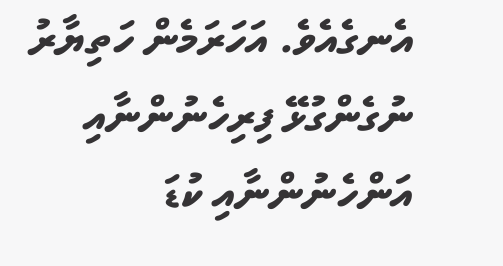އެނގެއެވެ. އަހަރަމެން ހަތިޔާރު ނުގެންގުޅޭ ފިރިހެނުންނާއި އަންހެނުންނާއި ކުޑަ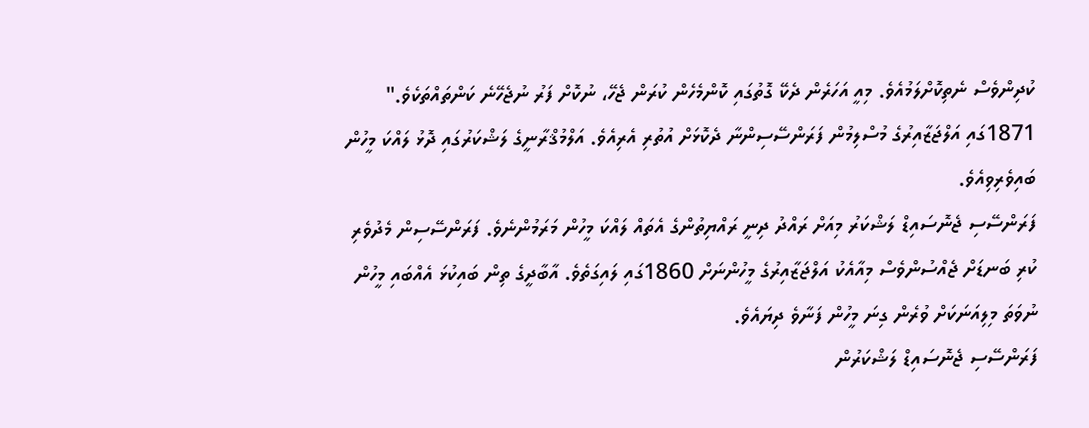ކުދިންވެސް ނެތިކޮށްލަމުއެވެ. މިއީ އަހަރެން ދެކޭ ގޮތުގައި ކޮންމެހެން ކުރަން ޖެހޭ، ނުކޮށް ފަރު ނުޖެހޭނެ ކަންތައްތަކެވެ."
1871ގައި އަލްޖަޒާއިރުގެ މުސްލިމުން ފަރަންސޭސިންނާ ދެކޮޅަށް އުތުރި އެރިއެވެ. އަލްމުޤްރާނީގެ ލަޝްކަރުގައި ދޮޅު ލައްކަ މީހުން ބައިވެރިވިއެވެ.
ފަރަންސޭސި ޖެނޮސައިޑް ލަޝްކަރު މިއަށް ރައްދު ދިނީ ރައްޔިތުންގެ އެތައް ލައްކަ މީހުން މަރަމުންނެވެ. ފަރަންސޭސިން މެދުވެރި ކުރި ބަނޑަށް ޖެއްސުންވެސް މިއާއެކު އަލްޖަޒާއިރުގެ މީހުންނަށް 1860ގައި ލައިގަތެވެ. އާބާދީގެ ތިން ބައިކުޅަ އެއްބައި މީހުން ނުވަތަ މިލިއަނަކަށް ވުރެން ގިނަ މީހުން ފަނާވެ ދިޔައެވެ.
ފަރަންސޭސި ޖެނޮސައިޑް ލަޝްކަރުން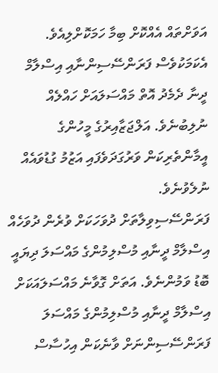އަވަށްތައް އެއްކޮށް ބިމާ ހަމަކޮށްލިއެވެ. އެކަމަކުވެސް ފަރަންސޭސިންނާއި އިސްލާމް ދީނާ ދެމެދު އޮތް މައްސަލައަށް ހައްލެއް ނުލިބުނެވެ. އަލްޖަޒާއިރުގެ މީހުންގެ އީމާންތެރިކަން ވަރުގަދަވެފައި އަޒުމު ގުޑުވައެއް ނުލެވުނެވެ.
ފަރަންސޭސިވިލާތަށް ދުވަހަކަށް ވުރެން ދުވަހެއް އިސްލާމް ދީނާއި މުސްލިމުންގެ މައްސަލަ ދިޔައީ ބޮޑު ވަމުންނެވެ. އަތަށް ގޮވާނެ މައްސަލައަކަށް އިސްލާމް ދީނާއި މުސްލިމުންގެ މައްސަލަ ފަރަންސޭސިންނަށް ވާނެކަން އިހުސާސް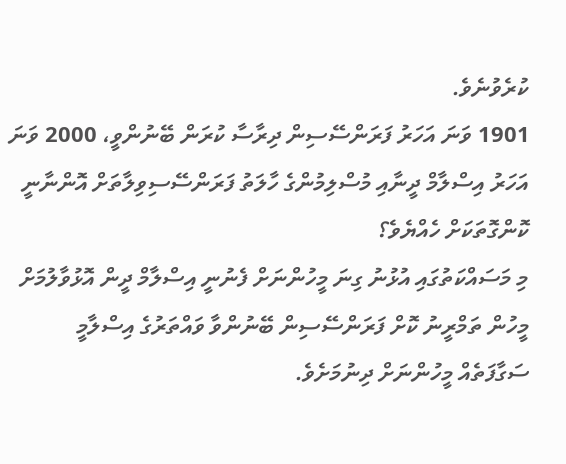ކުރެވުނެވެ.
1901 ވަނަ އަހަރު ފަރަންސޭސިން ދިރާސާ ކުރަން ބޭނުންވީ، 2000 ވަނަ އަހަރު އިސްލާމް ދީނާއި މުސްލިމުންގެ ހާލަތު ފަރަންސޭސިވިލާތަށް އޮންނާނީ ކޮންގޮތަކަށް ހެއްޔެވެ؟
މި މަސައްކަތުގައި އުޅުނު ގިނަ މީހުންނަށް ފެނުނީ އިސްލާމް ދީން އޮޅުވާލުމަށް މީހުން ތަމްރީނު ކޮށް ފަރަންސޭސިން ބޭނުންވާ ވައްތަރުގެ އިސްލާމީ ސަގާފަތެއް މީހުންނަށް ދިނުމަށެވެ.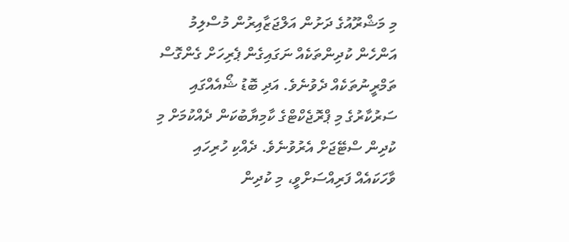މި މަޝްރޫއުގެ ދަށުން އަލްޖަޒާއިރުން މުސްލިމު އަންހެން ކުދިންތަކެއް ނަގައިގެން ޕެރިހަށް ގެންގޮސް ތަމްރީނުތަކެއް ދެވުނެވެ. އަދި ބޮޑު ޝޯއެއްގައި ސަރުކާރުގެ މި ޕްރޮޖެކްޓްގެ ކާމިޔާބުކަން ދެއްކުމަށް މި ކުދިން ސްޓޭޖަށް އެރުވުނެވެ. ދެއްކި ހުރިހައި ވާހަކައެއް ފަރިއްސަށްވީ، މި ކުދިން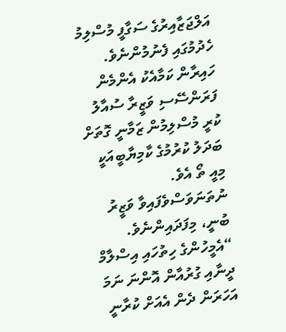އަލްޖަޒާއިރުގެ ސަގާފީ މުސްލިމު ހެދުމުގައި ފެނުމުންނެވެ.
ހައިރާން ކަމާއެކު އެންމެން ފަރަންސޭސި ވަޒީރާ ސުއާލު ކުރީ މުސްލިމުން ޒަމާނީ ގޮތަށް ބަދަލު ކުރުމުގެ ކާމިޔާބީއަކީ މިއީ ތޯ އެވެ. ނުތަނަވަސްވެފައިވާ ވަޒީރު ބުނީ، މިފަދައިންނެވެ.
“އެމީހުންގެ ހިތުހައި އިސްލާމް ދީނާއި ގުރުއާން އޮންނަ ނަމަ އަހަރަން ދެން އެއަށް ކުރާނީ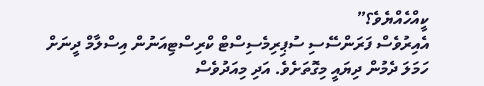ކީއްހެއްޔެވެ؟”
އެއިރުވެސް ފަރަންސޭސި ސުޕިރިމެސިސްޓް ކްރިސްޓިއަނުން އިސްލާމް ދީނަށް ހަމަލަ ދެމުން ދިޔައީ މިގޮތަށެވެ. އަދި މިއަދުވެސް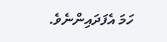ހަމަ އެފަދައިންނެވެ.